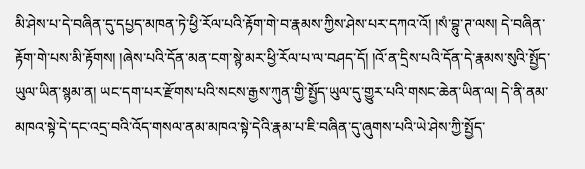མི་ཤེས་པ་དེ་བཞིན་དུ་དཔྱད་མཁན་ཏེ་ཕྱི་རོལ་པའི་རྟོག་གེ་བ་རྣམས་ཀྱིས་ཤེས་པར་དཀའ་འོ། །སཾ་བྷུ་ཊ་ལས། དེ་བཞིན་རྟོག་གེ་པས་མི་རྟོགས། །ཞེས་པའི་དོན་མན་ངག་སྙེ་མར་ཕྱི་རོལ་པ་ལ་བཤད་དོ། །འོ་ན་དྲིས་པའི་དོན་དེ་རྣམས་སུའི་སྤྱོད་ཡུལ་ཡིན་སྙམ་ན། ཡང་དག་པར་རྫོགས་པའི་སངས་རྒྱས་ཀུན་གྱི་སྤྱོད་ཡུལ་དུ་གྱུར་པའི་གསང་ཆེན་ཡིན་ལ། དེ་ནི་ནམ་མཁའ་སྟེ་དེ་དང་འདྲ་བའི་འོད་གསལ་ནམ་མཁའ་སྟེ་དེའི་རྣམ་པ་ཇི་བཞིན་དུ་ཞུགས་པའི་ཡེ་ཤེས་ཀྱི་སྤྱོད་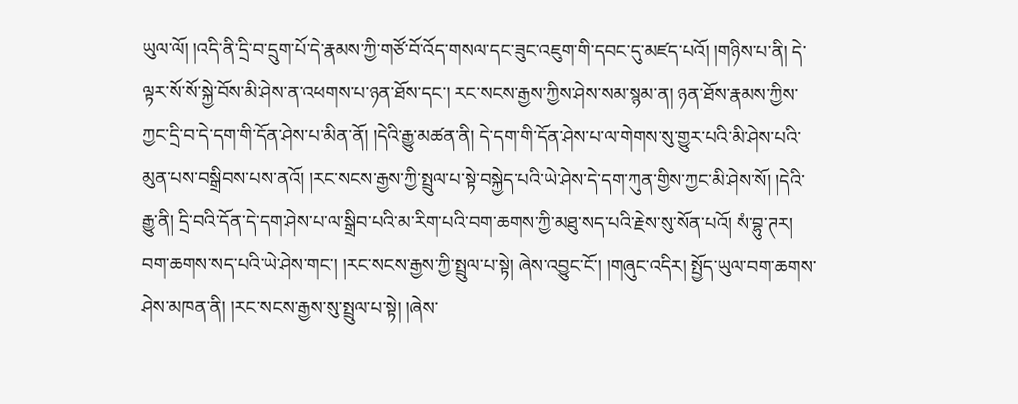ཡུལ་ལོ། །འདི་ནི་དྲི་བ་དྲུག་པོ་དེ་རྣམས་ཀྱི་གཙོ་བོ་འོད་གསལ་དང་ཟུང་འཇུག་གི་དབང་དུ་མཛད་པའོ། །གཉིས་པ་ནི། དེ་ལྟར་སོ་སོ་སྐྱེ་བོས་མི་ཤེས་ན་འཕགས་པ་ཉན་ཐོས་དང་། རང་སངས་རྒྱས་ཀྱིས་ཤེས་སམ་སྙམ་ན། ཉན་ཐོས་རྣམས་ཀྱིས་ཀྱང་དྲི་བ་དེ་དག་གི་དོན་ཤེས་པ་མིན་ནོ། །དེའི་རྒྱུ་མཚན་ནི། དེ་དག་གི་དོན་ཤེས་པ་ལ་གེགས་སུ་གྱུར་པའི་མི་ཤེས་པའི་མུན་པས་བསྒྲིབས་པས་ནའོ། །རང་སངས་རྒྱས་ཀྱི་སྤྲུལ་པ་སྟེ་བསྐྱེད་པའི་ཡེ་ཤེས་དེ་དག་ཀུན་གྱིས་ཀྱང་མི་ཤེས་སོ། །དེའི་རྒྱུ་ནི། དྲི་བའི་དོན་དེ་དག་ཤེས་པ་ལ་སྒྲིབ་པའི་མ་རིག་པའི་བག་ཆགས་ཀྱི་མཐུ་སད་པའི་རྗེས་སུ་སོན་པའོ། སཾ་བྷུ་ཊར། བག་ཆགས་སད་པའི་ཡེ་ཤེས་གང་། །རང་སངས་རྒྱས་ཀྱི་སྤྲུལ་པ་སྟེ། ཞེས་འབྱུང་ངོ་། །གཞུང་འདིར། སྤྱོད་ཡུལ་བག་ཆགས་ཤེས་མཁན་ནི། །རང་སངས་རྒྱས་སུ་སྤྲུལ་པ་སྟེ། །ཞེས་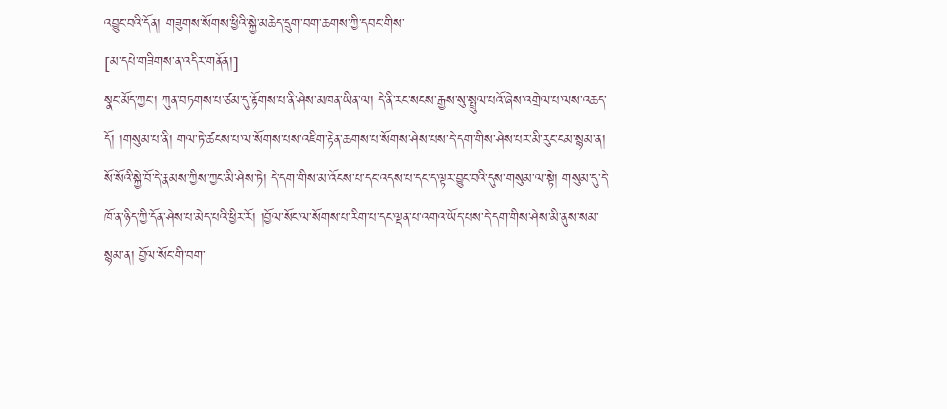འབྱུང་བའི་དོན། གཟུགས་སོགས་ཕྱིའི་སྐྱེ་མཆེད་དྲུག་བག་ཆགས་ཀྱི་དབང་གིས་
[མ་དཔེ་གཟིགས་ན་འདིར་གནོན།]
སྣང་མོད་ཀྱང་། ཀུན་བཏགས་པ་ཙམ་དུ་རྟོགས་པ་ནི་ཤེས་མཁན་ཡིན་ལ། དེ་ནི་རང་སངས་རྒྱས་སུ་སྤྲུལ་པའོ་ཞེས་འགྲེལ་པ་ལས་འཆད་དོ། །གསུམ་པ་ནི། གལ་ཏེ་ཚངས་པ་ལ་སོགས་པས་འཇིག་རྟེན་ཆགས་པ་སོགས་ཤེས་པས་དེ་དག་གིས་ཤེས་པར་མི་རུང་ངམ་སྙམ་ན། སོ་སོའི་སྐྱེ་བོ་དེ་རྣམས་ཀྱིས་ཀྱང་མི་ཤེས་ཏེ། དེ་དག་གིས་མ་འོངས་པ་དང་འདས་པ་དང་ད་ལྟར་བྱུང་བའི་དུས་གསུམ་ལ་སྟེ། གསུམ་དུ་དེ་ཁོ་ན་ཉིད་ཀྱི་དོན་ཤེས་པ་མེད་པའི་ཕྱིར་རོ། །བྱོལ་སོང་ལ་སོགས་པ་རིག་པ་དང་ལྡན་པ་འགའ་ཡོད་པས་དེ་དག་གིས་ཤེས་མི་ནུས་སམ་སྙམ་ན། བྱོལ་སོང་གི་བག་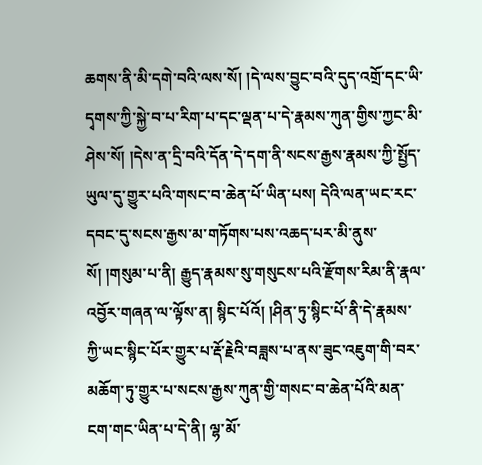ཆགས་ནི་མི་དགེ་བའི་ལས་སོ། །དེ་ལས་བྱུང་བའི་དུད་འགྲོ་དང་ཡི་དྭགས་ཀྱི་སྐྱེ་བ་པ་རིག་པ་དང་ལྡན་པ་དེ་རྣམས་ཀུན་གྱིས་ཀྱང་མི་ཤེས་སོ། །དེས་ན་དྲི་བའི་དོན་དེ་དག་ནི་སངས་རྒྱས་རྣམས་ཀྱི་སྤྱོད་ཡུལ་དུ་གྱུར་པའི་གསང་བ་ཆེན་པོ་ཡིན་པས། དེའི་ལན་ཡང་རང་དབང་དུ་སངས་རྒྱས་མ་གཏོགས་པས་འཆད་པར་མི་ནུས་སོ། །གསུམ་པ་ནི། རྒྱུད་རྣམས་སུ་གསུངས་པའི་རྫོགས་རིམ་ནི་རྣལ་འབྱོར་གཞན་ལ་ལྟོས་ན། སྙིང་པོའོ། །ཤིན་ཏུ་སྙིང་པོ་ནི་དེ་རྣམས་ཀྱི་ཡང་སྙིང་པོར་གྱུར་པ་རྡོ་རྗེའི་བཟླས་པ་ནས་ཟུང་འཇུག་གི་བར་མཆོག་ཏུ་གྱུར་པ་སངས་རྒྱས་ཀུན་གྱི་གསང་བ་ཆེན་པོའི་མན་ངག་གང་ཡིན་པ་དེ་ནི། ལྷ་མོ་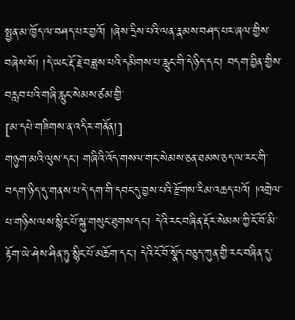སྤྱན་མ་ཁྱོད་ལ་བཤད་པར་བྱའོ། །ཞེས་དྲིས་པའི་ལན་རྣམས་བཤད་པར་ཞལ་གྱིས་བཞེས་སོ། །དེ་ཡང་རྡོ་རྗེ་བཟླས་པའི་དམིགས་པ་རླུང་གི་དེ་ཉིད་དང་། བདག་བྱིན་གྱིས་བརླབ་པའི་གཞི་རླུང་སེམས་ཙམ་གྱི་
[མ་དཔེ་གཟིགས་ན་འདིར་གནོན།]
གཉུག་མའི་ལུས་དང་། གཞིའི་འོད་གསལ་གང་སེམས་ཅན་ཐམས་ཅད་ལ་རང་གི་བདག་ཉིད་དུ་གནས་པ་དེ་དག་གི་དབང་དུ་བྱས་པའི་རྫོགས་རིམ་འཆད་པའོ། །འགྲེལ་པ་གཉིས་ལས་སྙིང་པོ་སྐུ་གསུང་ཐུགས་དང་། དེའི་རང་བཞིན་རྡོར་སེམས་ཀྱི་ངོ་བོ་མི་རྟོག་ཡེ་ཤེས་ཤིན་ཏུ་སྙིང་པོ་མཆོག་དང་། དེའི་ངོ་བོ་སྣོད་བཅུད་ཀུན་གྱི་རང་བཞིན་དུ་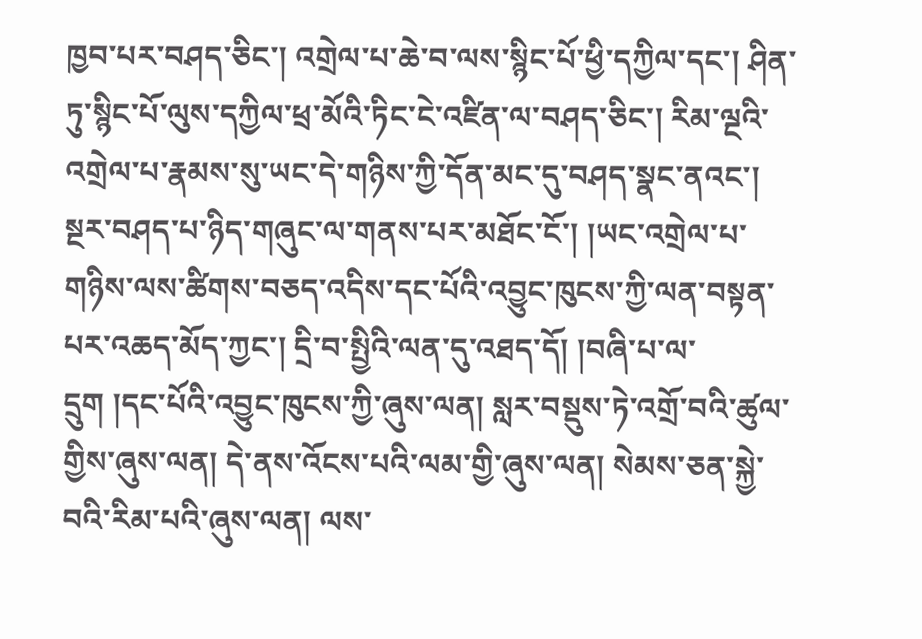ཁྱབ་པར་བཤད་ཅིང་། འགྲེལ་པ་ཆེ་བ་ལས་སྙིང་པོ་ཕྱི་དཀྱིལ་དང་། ཤིན་ཏུ་སྙིང་པོ་ལུས་དཀྱིལ་ཕྲ་མོའི་ཏིང་ངེ་འཛིན་ལ་བཤད་ཅིང་། རིམ་ལྔའི་འགྲེལ་པ་རྣམས་སུ་ཡང་དེ་གཉིས་ཀྱི་དོན་མང་དུ་བཤད་སྣང་ནའང་། སྔར་བཤད་པ་ཉིད་གཞུང་ལ་གནས་པར་མཐོང་ངོ་། །ཡང་འགྲེལ་པ་གཉིས་ལས་ཚིགས་བཅད་འདིས་དང་པོའི་འབྱུང་ཁུངས་ཀྱི་ལན་བསྟན་པར་འཆད་མོད་ཀྱང་། དྲི་བ་སྤྱིའི་ལན་དུ་འཐད་དོ། །བཞི་པ་ལ་དྲུག །དང་པོའི་འབྱུང་ཁུངས་ཀྱི་ཞུས་ལན། སླར་བསྡུས་ཏེ་འགྲོ་བའི་ཚུལ་གྱིས་ཞུས་ལན། དེ་ནས་འོངས་པའི་ལམ་གྱི་ཞུས་ལན། སེམས་ཅན་སྐྱེ་བའི་རིམ་པའི་ཞུས་ལན། ལས་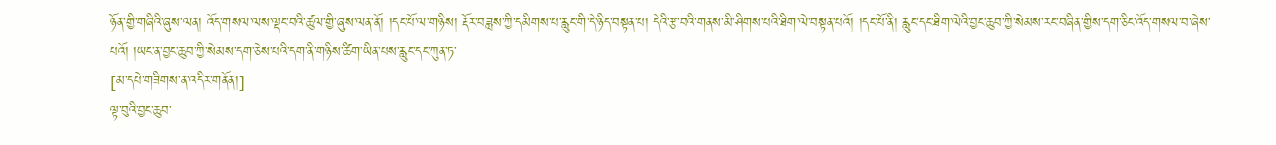ཉོན་གྱི་གཞིའི་ཞུས་ལན། འོད་གསལ་ལས་ལྡང་བའི་ཚུལ་གྱི་ཞུས་ལན་ནོ། །དང་པོ་ལ་གཉིས། རྡོར་བཟླས་ཀྱི་དམིགས་པ་རླུང་གི་དེ་ཉིད་བསྟན་པ། དེའི་རྩ་བའི་གནས་མི་ཤིགས་པའི་ཐིག་ལེ་བསྟན་པའོ། །དང་པོ་ནི། རླུང་དང་ཐིག་ལེའི་བྱང་ཆུབ་ཀྱི་སེམས་རང་བཞིན་གྱིས་དག་ཅིང་འོད་གསལ་བ་ཞེས་པའོ། །ཡང་ན་བྱང་ཆུབ་ཀྱི་སེམས་དག་ཅེས་པའི་དག་ནི་གཉིས་ཚིག་ཡིན་པས་རླུང་དང་ཀུན་ཏ་
[མ་དཔེ་གཟིགས་ན་འདིར་གནོན།]
ལྟ་བུའི་བྱང་ཆུབ་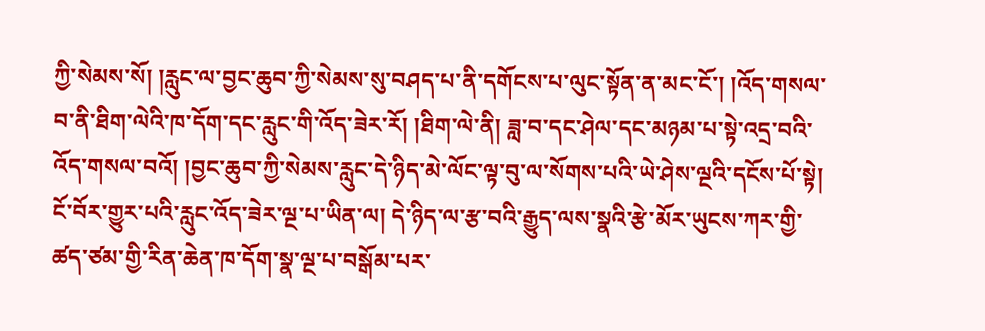ཀྱི་སེམས་སོ། །རླུང་ལ་བྱང་ཆུབ་ཀྱི་སེམས་སུ་བཤད་པ་ནི་དགོངས་པ་ལུང་སྟོན་ན་མང་ངོ་། །འོད་གསལ་བ་ནི་ཐིག་ལེའི་ཁ་དོག་དང་རླུང་གི་འོད་ཟེར་རོ། །ཐིག་ལེ་ནི། ཟླ་བ་དང་ཤེལ་དང་མཉམ་པ་སྟེ་འདྲ་བའི་འོད་གསལ་བའོ། །བྱང་ཆུབ་ཀྱི་སེམས་རླུང་དེ་ཉིད་མེ་ལོང་ལྟ་བུ་ལ་སོགས་པའི་ཡེ་ཤེས་ལྔའི་དངོས་པོ་སྟེ། ངོ་བོར་གྱུར་པའི་རླུང་འོད་ཟེར་ལྔ་པ་ཡིན་ལ། དེ་ཉིད་ལ་རྩ་བའི་རྒྱུད་ལས་སྣའི་རྩེ་མོར་ཡུངས་ཀར་གྱི་ཚད་ཙམ་གྱི་རིན་ཆེན་ཁ་དོག་སྣ་ལྔ་པ་བསྒོམ་པར་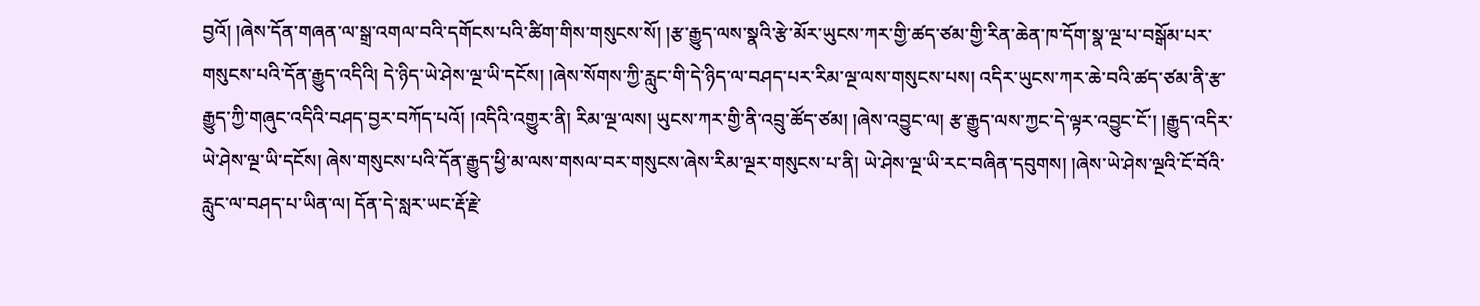བྱའོ། །ཞེས་དོན་གཞན་ལ་སྒྲ་འགལ་བའི་དགོངས་པའི་ཚིག་གིས་གསུངས་སོ། །རྩ་རྒྱུད་ལས་སྣའི་རྩེ་མོར་ཡུངས་ཀར་གྱི་ཚད་ཙམ་གྱི་རིན་ཆེན་ཁ་དོག་སྣ་ལྔ་པ་བསྒོམ་པར་གསུངས་པའི་དོན་རྒྱུད་འདིའི། དེ་ཉིད་ཡེ་ཤེས་ལྔ་ཡི་དངོས། །ཞེས་སོགས་ཀྱི་རླུང་གི་དེ་ཉིད་ལ་བཤད་པར་རིམ་ལྔ་ལས་གསུངས་པས། འདིར་ཡུངས་ཀར་ཆེ་བའི་ཚད་ཙམ་ནི་རྩ་རྒྱུད་ཀྱི་གཞུང་འདིའི་བཤད་བྱར་བཀོད་པའོ། །འདིའི་འགྱུར་ནི། རིམ་ལྔ་ལས། ཡུངས་ཀར་གྱི་ནི་འབྲུ་ཚོད་ཙམ། །ཞེས་འབྱུང་ལ། རྩ་རྒྱུད་ལས་ཀྱང་དེ་ལྟར་འབྱུང་ངོ་། །རྒྱུད་འདིར་ཡེ་ཤེས་ལྔ་ཡི་དངོས། ཞེས་གསུངས་པའི་དོན་རྒྱུད་ཕྱི་མ་ལས་གསལ་བར་གསུངས་ཞེས་རིམ་ལྔར་གསུངས་པ་ནི། ཡེ་ཤེས་ལྔ་ཡི་རང་བཞིན་དབུགས། །ཞེས་ཡེ་ཤེས་ལྔའི་ངོ་བོའི་རླུང་ལ་བཤད་པ་ཡིན་ལ། དོན་དེ་སླར་ཡང་རྡོ་རྗེ་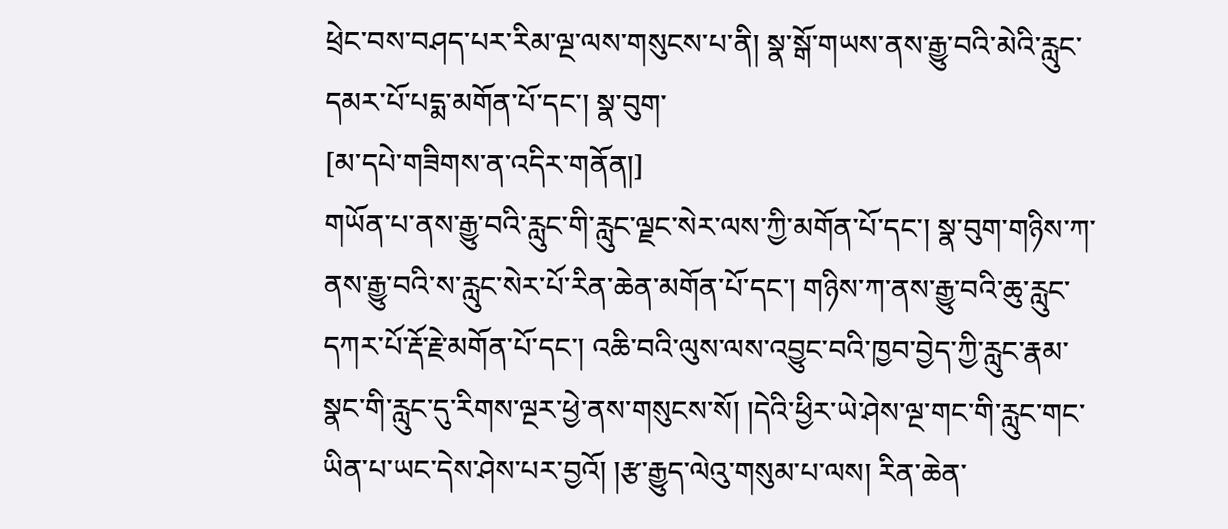ཕྲེང་བས་བཤད་པར་རིམ་ལྔ་ལས་གསུངས་པ་ནི། སྣ་སྒོ་གཡས་ནས་རྒྱུ་བའི་མེའི་རླུང་དམར་པོ་པདྨ་མགོན་པོ་དང་། སྣ་བུག་
[མ་དཔེ་གཟིགས་ན་འདིར་གནོན།]
གཡོན་པ་ནས་རྒྱུ་བའི་རླུང་གི་རླུང་ལྗང་སེར་ལས་ཀྱི་མགོན་པོ་དང་། སྣ་བུག་གཉིས་ཀ་ནས་རྒྱུ་བའི་ས་རླུང་སེར་པོ་རིན་ཆེན་མགོན་པོ་དང་། གཉིས་ཀ་ནས་རྒྱུ་བའི་ཆུ་རླུང་དཀར་པོ་རྡོ་རྗེ་མགོན་པོ་དང་། འཆི་བའི་ལུས་ལས་འབྱུང་བའི་ཁྱབ་བྱེད་ཀྱི་རླུང་རྣམ་སྣང་གི་རླུང་དུ་རིགས་ལྔར་ཕྱེ་ནས་གསུངས་སོ། །དེའི་ཕྱིར་ཡེ་ཤེས་ལྔ་གང་གི་རླུང་གང་ཡིན་པ་ཡང་དེས་ཤེས་པར་བྱའོ། །རྩ་རྒྱུད་ལེའུ་གསུམ་པ་ལས། རིན་ཆེན་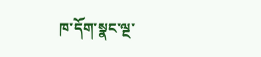ཁ་དོག་སྣང་ལྔ་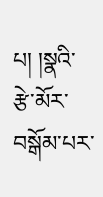པ། །སྣའི་རྩེ་མོར་བསྒོམ་པར་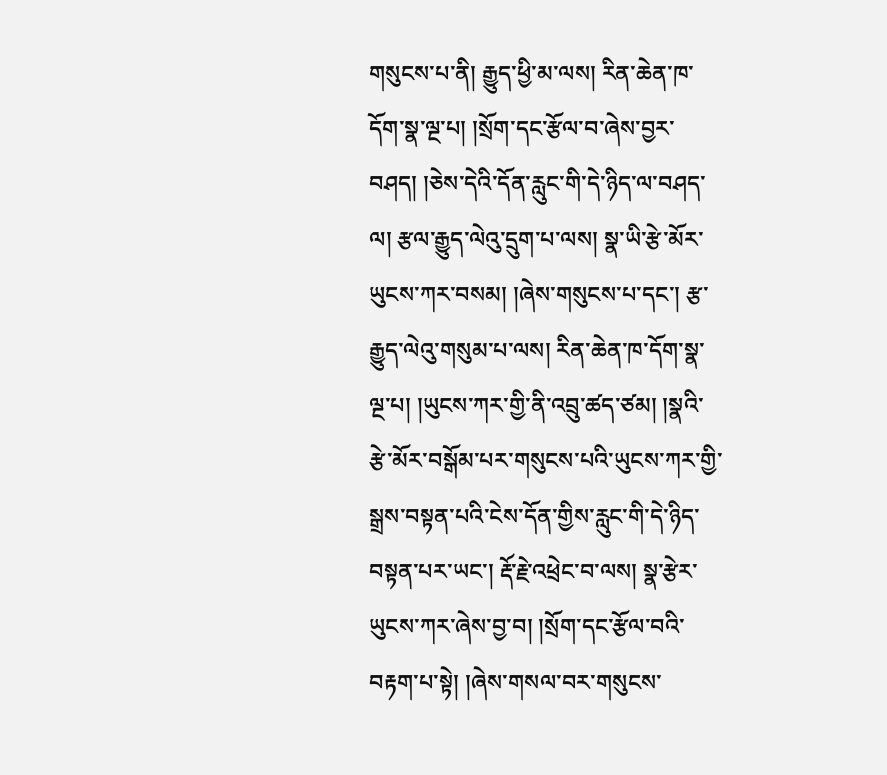གསུངས་པ་ནི། རྒྱུད་ཕྱི་མ་ལས། རིན་ཆེན་ཁ་དོག་སྣ་ལྔ་པ། །སྲོག་དང་རྩོལ་བ་ཞེས་བྱར་བཤད། །ཅེས་དེའི་དོན་རླུང་གི་དེ་ཉིད་ལ་བཤད་ལ། རྩལ་རྒྱུད་ལེའུ་དྲུག་པ་ལས། སྣ་ཡི་རྩེ་མོར་ཡུངས་ཀར་བསམ། །ཞེས་གསུངས་པ་དང་། རྩ་རྒྱུད་ལེའུ་གསུམ་པ་ལས། རིན་ཆེན་ཁ་དོག་སྣ་ལྔ་པ། །ཡུངས་ཀར་གྱི་ནི་འབྲུ་ཚད་ཙམ། །སྣའི་རྩེ་མོར་བསྒོམ་པར་གསུངས་པའི་ཡུངས་ཀར་གྱི་སྒྲས་བསྟན་པའི་ངེས་དོན་གྱིས་རླུང་གི་དེ་ཉིད་བསྟན་པར་ཡང་། རྡོ་རྗེ་འཕྲེང་བ་ལས། སྣ་རྩེར་ཡུངས་ཀར་ཞེས་བྱ་བ། །སྲོག་དང་རྩོལ་བའི་བརྟག་པ་སྟེ། །ཞེས་གསལ་བར་གསུངས་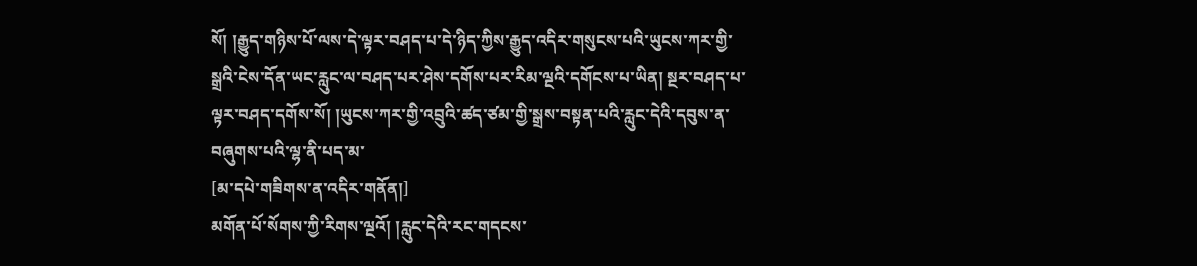སོ། །རྒྱུད་གཉིས་པོ་ལས་དེ་ལྟར་བཤད་པ་དེ་ཉིད་ཀྱིས་རྒྱུད་འདིར་གསུངས་པའི་ཡུངས་ཀར་གྱི་སྒྲའི་ངེས་དོན་ཡང་རླུང་ལ་བཤད་པར་ཤེས་དགོས་པར་རིམ་ལྔའི་དགོངས་པ་ཡིན། སྔར་བཤད་པ་ལྟར་བཤད་དགོས་སོ། །ཡུངས་ཀར་གྱི་འབྲུའི་ཚད་ཙམ་གྱི་སྒྲས་བསྟན་པའི་རླུང་དེའི་དབུས་ན་བཞུགས་པའི་ལྷ་ནི་པད་མ་
[མ་དཔེ་གཟིགས་ན་འདིར་གནོན།]
མགོན་པོ་སོགས་ཀྱི་རིགས་ལྔའོ། །རླུང་དེའི་རང་གདངས་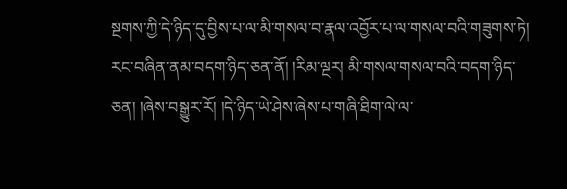སྔགས་ཀྱི་དེ་ཉིད་དུ་བྱིས་པ་ལ་མི་གསལ་བ་རྣལ་འབྱོར་པ་ལ་གསལ་བའི་གཟུགས་ཏེ། རང་བཞིན་ནམ་བདག་ཉིད་ཅན་ནོ། །རིམ་ལྔར། མི་གསལ་གསལ་བའི་བདག་ཉིད་ཅན། །ཞེས་བསྒྱུར་རོ། །དེ་ཉིད་ཡེ་ཤེས་ཞེས་པ་གཞི་ཐིག་ལེ་ལ་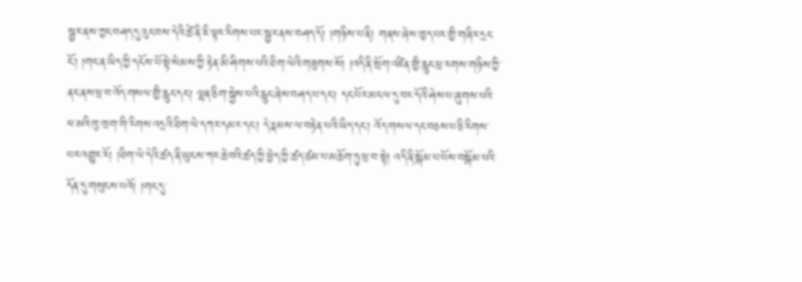སྦྱར་ནས་ཀྱང་བཤད་དུ་རུང་བས་དེའི་ཚེ་ནི་ཇི་ལྟར་རིགས་པར་སྦྱར་ནས་བཤད་དོ། །གཉིས་པ་ནི། གནས་ཞེས་ཁྱད་པར་གྱི་གཞིར་དྲང་ངོ་། །གང་ན་ཡིད་ཀྱི་དངོས་པོ་སྟེ་སེམས་ཀྱི་རྟེན་མི་ཤིགས་པའི་ཐིག་ལེའི་གཟུགས་སོ། །འདི་ནི་སྲོག་འཛིན་གྱི་རླུང་ཕྲ་རགས་གཉིས་ཀྱི་ནང་ནས་ཕྲ་བ་འོད་གསལ་གྱི་རླུང་དང་། ལྷན་ཅིག་སྐྱེས་པའི་རླུང་ཞེས་བཤད་པ་དང་། དང་པོར་མངལ་དུ་བར་དོའི་ཤེས་པ་ཞུགས་པའི་ཕ་མའི་ཁུ་ཁྲག་གི་རིགས་འདྲའི་ཐིག་ལེ་དཀར་དམར་དང་། དེ་རྣམས་ལ་བརྟེན་པའི་ཡིད་དང་། འོད་གསལ་དང་བཅས་པ་ཅི་རིགས་པར་འགྱུར་རོ། །ཐིག་ལེ་དེའི་ཚད་ནི་ཡུངས་ཀར་ཆེ་བའི་ཚད་ཀྱི་ཕྱེད་ཀྱི་ཚད་ཙམ་པ་མཆོག་ཏུ་ཕྲ་བ་སྟེ། འདི་ནི་སྒོམ་པ་པོས་བསྒོམ་པའི་དོན་དུ་གསུངས་པའོ། །གང་དུ་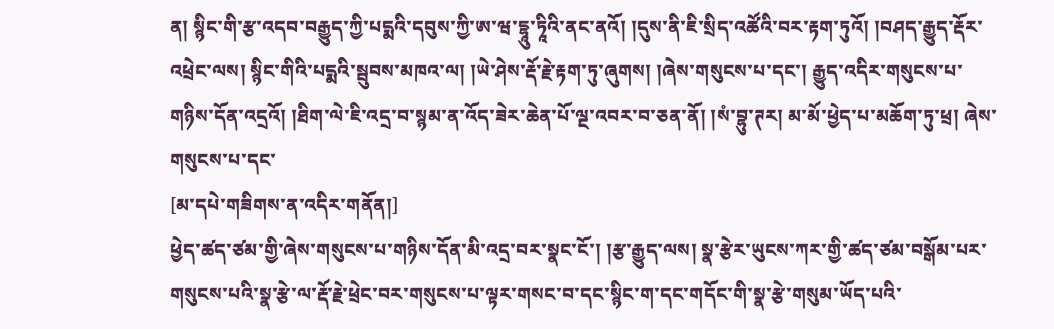ན། སྙིང་གི་རྩ་འདབ་བརྒྱུད་ཀྱི་པདྨའི་དབུས་ཀྱི་ཨ་ཝ་དྷཱུ་ཏཱིའི་ནང་ནའོ། །དུས་ནི་ཇི་སྲིད་འཚོའི་བར་རྟག་ཏུའོ། །བཤད་རྒྱུད་རྡོར་འཕྲེང་ལས། སྙིང་གིའི་པདྨའི་སྦུབས་མཁའ་ལ། །ཡེ་ཤེས་རྡོ་རྗེ་རྟག་ཏུ་ཞུགས། །ཞེས་གསུངས་པ་དང་། རྒྱུད་འདིར་གསུངས་པ་གཉིས་དོན་འདྲའོ། །ཐིག་ལེ་ཇི་འདྲ་བ་སྙམ་ན་འོད་ཟེར་ཆེན་པོ་ལྔ་འབར་བ་ཅན་ནོ། །སཾ་བྷུ་ཊར། མ་མོ་ཕྱེད་པ་མཆོག་ཏུ་ཕྲ། ཞེས་གསུངས་པ་དང་
[མ་དཔེ་གཟིགས་ན་འདིར་གནོན།]
ཕྱེད་ཚད་ཙམ་གྱི་ཞེས་གསུངས་པ་གཉིས་དོན་མི་འདྲ་བར་སྣང་ངོ་། །རྩ་རྒྱུད་ལས། སྣ་རྩེར་ཡུངས་ཀར་གྱི་ཚད་ཙམ་བསྒོམ་པར་གསུངས་པའི་སྣ་རྩེ་ལ་རྡོ་རྗེ་ཕྲེང་བར་གསུངས་པ་ལྟར་གསང་བ་དང་སྙིང་ག་དང་གདོང་གི་སྣ་རྩེ་གསུམ་ཡོད་པའི་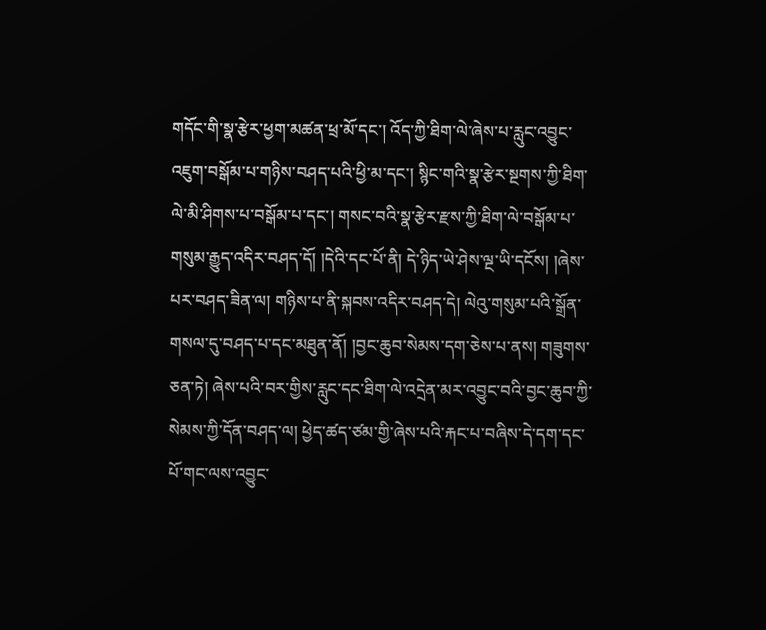གདོང་གི་སྣ་རྩེར་ཕྱག་མཚན་ཕྲ་མོ་དང་། འོད་ཀྱི་ཐིག་ལེ་ཞེས་པ་རླུང་འབྱུང་འཇུག་བསྒོམ་པ་གཉིས་བཤད་པའི་ཕྱི་མ་དང་། སྙིང་གའི་སྣ་རྩེར་སྔགས་ཀྱི་ཐིག་ལེ་མི་ཤིགས་པ་བསྒོམ་པ་དང་། གསང་བའི་སྣ་རྩེར་རྫས་ཀྱི་ཐིག་ལེ་བསྒོམ་པ་གསུམ་རྒྱུད་འདིར་བཤད་དོ། །དེའི་དང་པོ་ནི། དེ་ཉིད་ཡེ་ཤེས་ལྔ་ཡི་དངོས། །ཞེས་པར་བཤད་ཟིན་ལ། གཉིས་པ་ནི་སྐབས་འདིར་བཤད་དེ། ལེའུ་གསུམ་པའི་སྒྲོན་གསལ་དུ་བཤད་པ་དང་མཐུན་ནོ། །བྱང་ཆུབ་སེམས་དག་ཅེས་པ་ནས། གཟུགས་ཅན་ཏེ། ཞེས་པའི་བར་གྱིས་རླུང་དང་ཐིག་ལེ་འདྲེན་མར་འབྱུང་བའི་བྱང་ཆུབ་ཀྱི་སེམས་ཀྱི་དོན་བཤད་ལ། ཕྱེད་ཚད་ཙམ་གྱི་ཞེས་པའི་རྐང་པ་བཞིས་དེ་དག་དང་པོ་གང་ལས་འབྱུང་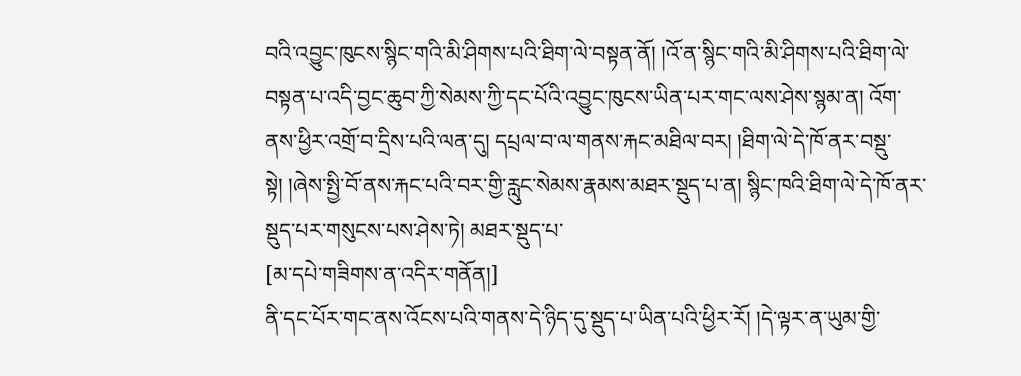བའི་འབྱུང་ཁུངས་སྙིང་གའི་མི་ཤིགས་པའི་ཐིག་ལེ་བསྟན་ནོ། །འོ་ན་སྙིང་གའི་མི་ཤིགས་པའི་ཐིག་ལེ་བསྟན་པ་འདི་བྱང་ཆུབ་ཀྱི་སེམས་ཀྱི་དང་པོའི་འབྱུང་ཁུངས་ཡིན་པར་གང་ལས་ཤེས་སྙམ་ན། འོག་ནས་ཕྱིར་འགྲོ་བ་དྲིས་པའི་ལན་དུ། དཔྲལ་བ་ལ་གནས་རྐང་མཐིལ་བར། །ཐིག་ལེ་དེ་ཁོ་ནར་བསྡུ་སྟེ། །ཞེས་སྤྱི་བོ་ནས་རྐང་པའི་བར་གྱི་རླུང་སེམས་རྣམས་མཐར་སྡུད་པ་ན། སྙིང་ཁའི་ཐིག་ལེ་དེ་ཁོ་ནར་སྡུད་པར་གསུངས་པས་ཤེས་ཏེ། མཐར་སྡུད་པ་
[མ་དཔེ་གཟིགས་ན་འདིར་གནོན།]
ནི་དང་པོར་གང་ནས་འོངས་པའི་གནས་དེ་ཉིད་དུ་སྡུད་པ་ཡིན་པའི་ཕྱིར་རོ། །དེ་ལྟར་ན་ཡུམ་གྱི་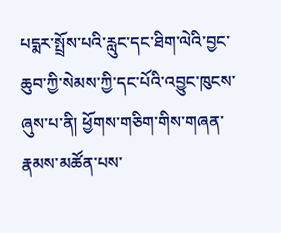པདྨར་སྤྲོས་པའི་རླུང་དང་ཐིག་ལེའི་བྱང་ཆུབ་ཀྱི་སེམས་ཀྱི་དང་པོའི་འབྱུང་ཁུངས་ཞུས་པ་ནི། ཕྱོགས་གཅིག་གིས་གཞན་རྣམས་མཚོན་པས་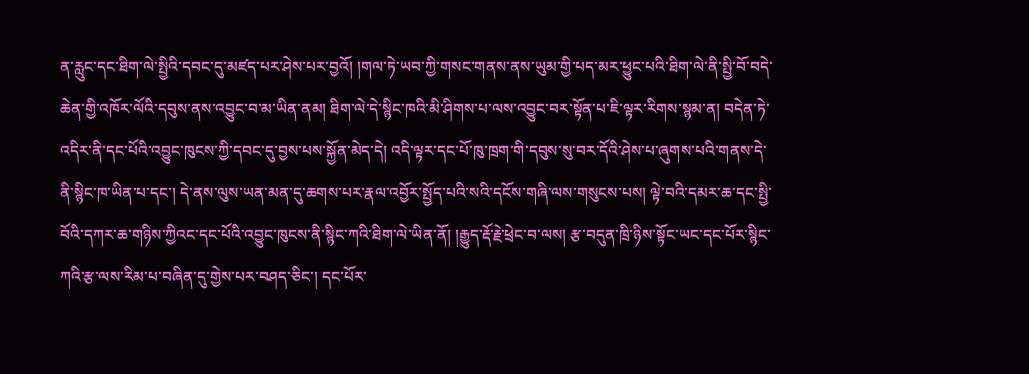ན་རླུང་དང་ཐིག་ལེ་སྤྱིའི་དབང་དུ་མཛད་པར་ཤེས་པར་བྱའོ། །གལ་ཏེ་ཡབ་ཀྱི་གསང་གནས་ནས་ཡུམ་གྱི་པད་མར་ཕྱུང་པའི་ཐིག་ལེ་ནི་སྤྱི་བོ་བདེ་ཆེན་གྱི་འཁོར་ལོའི་དབུས་ནས་འབྱུང་བ་མ་ཡིན་ནམ། ཐིག་ལེ་དེ་སྙིང་ཁའི་མི་ཤིགས་པ་ལས་འབྱུང་བར་སྟོན་པ་ཇི་ལྟར་རིགས་སྙམ་ན། བདེན་ཏེ་འདིར་ནི་དང་པོའི་འབྱུང་ཁུངས་ཀྱི་དབང་དུ་བྱས་པས་སྐྱོན་མེད་དེ། འདི་ལྟར་དང་པོ་ཁུ་ཁྲག་གི་དབུས་སུ་བར་དོའི་ཤེས་པ་ཞུགས་པའི་གནས་དེ་ནི་སྙིང་ཁ་ཡིན་པ་དང་། དེ་ནས་ལུས་ཡན་མན་དུ་ཆགས་པར་རྣལ་འབྱོར་སྤྱོད་པའི་སའི་དངོས་གཞི་ལས་གསུངས་པས། ལྟེ་བའི་དམར་ཆ་དང་སྤྱི་བོའི་དཀར་ཆ་གཉིས་ཀྱིའང་དང་པོའི་འབྱུང་ཁུངས་ནི་སྙིང་ཀའི་ཐིག་ལེ་ཡིན་ནོ། །རྒྱུད་རྡོ་རྗེ་ཕྲེང་བ་ལས། རྩ་བདུན་ཁྲི་ཉིས་སྟོང་ཡང་དང་པོར་སྙིང་ཀའི་རྩ་ལས་རིམ་པ་བཞིན་དུ་གྱེས་པར་བཤད་ཅིང་། དང་པོར་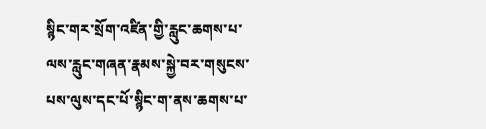སྙིང་གར་སྲོག་འཛིན་གྱི་རླུང་ཆགས་པ་ལས་རླུང་གཞན་རྣམས་སྐྱེ་བར་གསུངས་པས་ལུས་དང་པོ་སྙིང་ག་ནས་ཆགས་པ་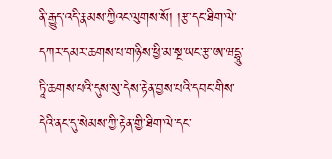ནི་རྒྱུད་འདི་རྣམས་ཀྱིའང་ལུགས་སོ། །རྩ་དང་ཐིག་ལེ་དཀར་དམར་ཆགས་པ་གཉིས་ཕྱི་མ་སྔ་ཡང་རྩ་ཨ་ཝདྷཱུ་ཏཱི་ཆགས་པའི་དུས་སུ་དེས་རྟེན་བྱས་པའི་དབང་གིས་དེའི་ནང་དུ་སེམས་ཀྱི་རྟེན་གྱི་ཐིག་ལེ་དང་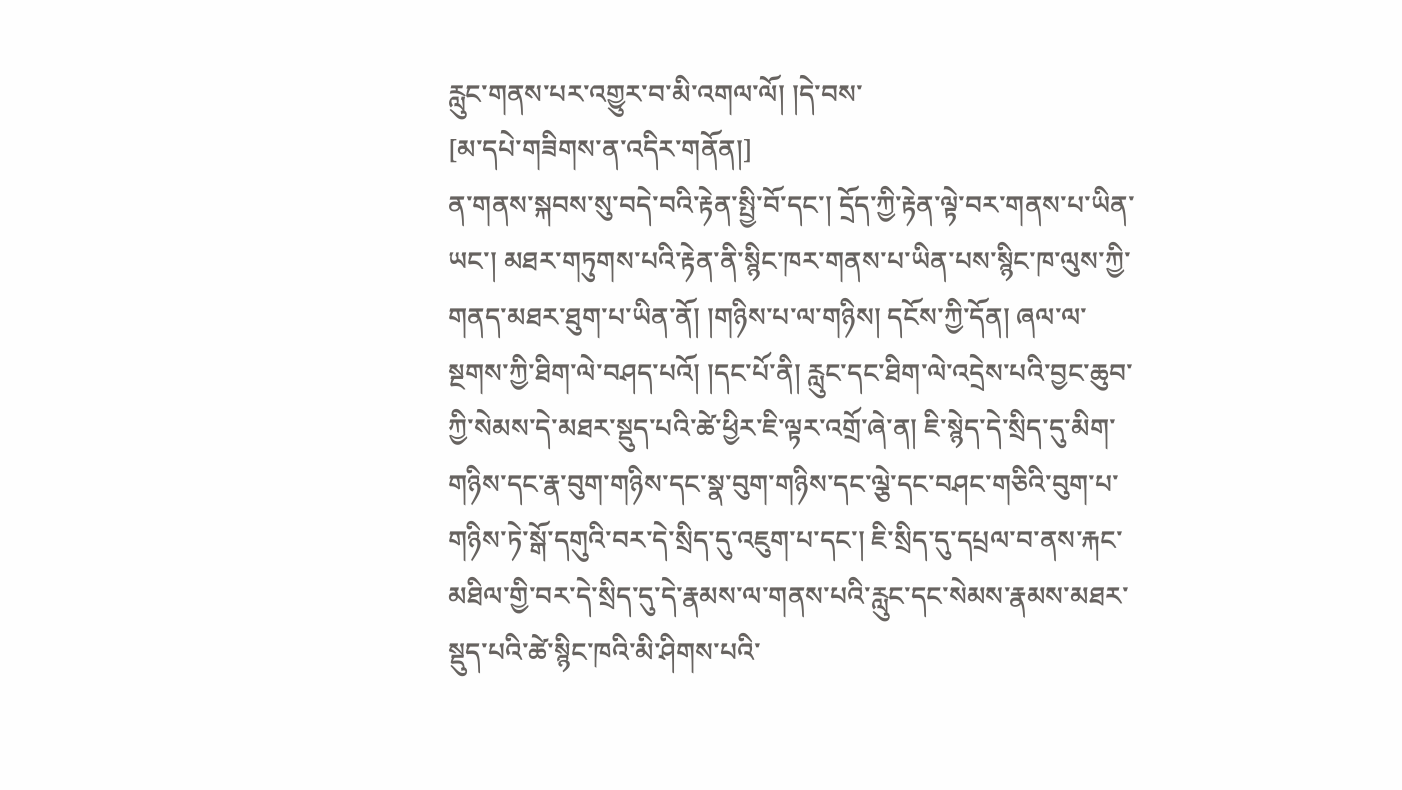རླུང་གནས་པར་འགྱུར་བ་མི་འགལ་ལོ། །དེ་བས་
[མ་དཔེ་གཟིགས་ན་འདིར་གནོན།]
ན་གནས་སྐབས་སུ་བདེ་བའི་རྟེན་སྤྱི་བོ་དང་། དྲོད་ཀྱི་རྟེན་ལྟེ་བར་གནས་པ་ཡིན་ཡང་། མཐར་གཏུགས་པའི་རྟེན་ནི་སྙིང་ཁར་གནས་པ་ཡིན་པས་སྙིང་ཁ་ལུས་ཀྱི་གནད་མཐར་ཐུག་པ་ཡིན་ནོ། །གཉིས་པ་ལ་གཉིས། དངོས་ཀྱི་དོན། ཞལ་ལ་སྔགས་ཀྱི་ཐིག་ལེ་བཤད་པའོ། །དང་པོ་ནི། རླུང་དང་ཐིག་ལེ་འདྲེས་པའི་བྱང་ཆུབ་ཀྱི་སེམས་དེ་མཐར་སྡུད་པའི་ཚེ་ཕྱིར་ཇི་ལྟར་འགྲོ་ཞེ་ན། ཇི་སྙེད་དེ་སྲིད་དུ་མིག་གཉིས་དང་རྣ་བུག་གཉིས་དང་སྣ་བུག་གཉིས་དང་ལྕེ་དང་བཤང་གཅིའི་བུག་པ་གཉིས་ཏེ་སྒོ་དགུའི་བར་དེ་སྲིད་དུ་འཇུག་པ་དང་། ཇི་སྲིད་དུ་དཔྲལ་བ་ནས་རྐང་མཐིལ་གྱི་བར་དེ་སྲིད་དུ་དེ་རྣམས་ལ་གནས་པའི་རླུང་དང་སེམས་རྣམས་མཐར་སྡུད་པའི་ཚེ་སྙིང་ཁའི་མི་ཤིགས་པའི་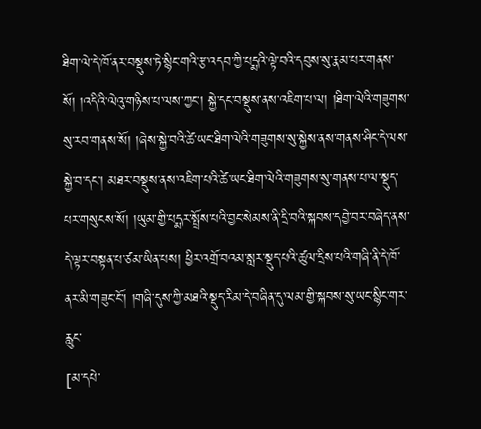ཐིག་ལེ་དེ་ཁོ་ནར་བསྡུས་ཏེ་སྙིང་གའི་རྩ་འདབ་ཀྱི་པདྨའི་ལྟེ་བའི་དབུས་སུ་རྣམ་པར་གནས་སོ། །འདིའི་ལེའུ་གཉིས་པ་ལས་ཀྱང་། སྐྱེ་དང་བསྡུས་ནས་འཇིག་པ་ལ། །ཐིག་ལེའི་གཟུགས་སུ་རབ་གནས་སོ། །ཞེས་སྐྱེ་བའི་ཚེ་ཡང་ཐིག་ལེའི་གཟུགས་སུ་སྐྱེས་ནས་གནས་ཤིང་དེ་ལས་སྐྱེ་བ་དང་། མཐར་བསྡུས་ནས་འཇིག་པའི་ཚེ་ཡང་ཐིག་ལེའི་གཟུགས་སུ་གནས་པ་ལ་སྡུད་པར་གསུངས་སོ། །ཡུམ་གྱི་པདྨར་སྤྲོས་པའི་བྱང་སེམས་ནི་དྲི་བའི་སྐབས་དབྱེ་བར་བཞེད་ནས་དེ་ལྟར་བསྟན་པ་ཙམ་ཡིན་པས། ཕྱིར་འགྲོ་བའམ་སླར་སྡུད་པའི་ཚུལ་དྲིས་པའི་གཞི་ནི་དེ་ཁོ་ནར་མི་གཟུང་ངོ་། །གཞི་དུས་ཀྱི་མཐའི་སྡུད་རིམ་དེ་བཞིན་དུ་ལམ་གྱི་སྐབས་སུ་ཡང་སྙིང་གར་རླུང་
[མ་དཔེ་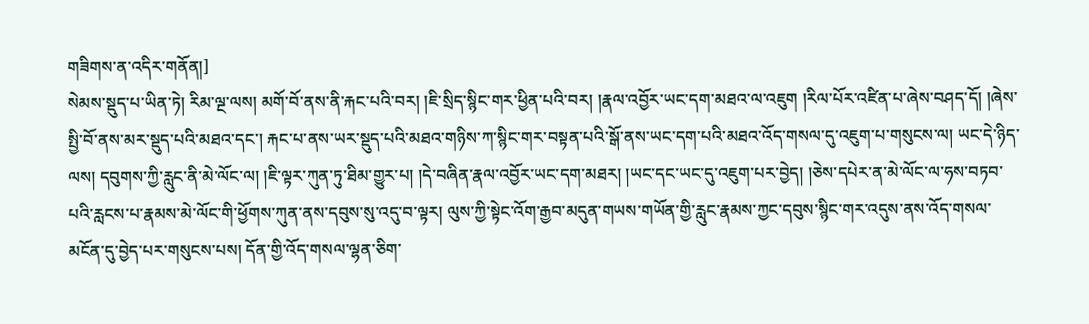གཟིགས་ན་འདིར་གནོན།]
སེམས་སྡུད་པ་ཡིན་ཏེ། རིམ་ལྔ་ལས། མགོ་བོ་ནས་ནི་རྐང་པའི་བར། །ཇི་སྲིད་སྙིང་གར་ཕྱིན་པའི་བར། །རྣལ་འབྱོར་ཡང་དག་མཐའ་ལ་འཇུག །རིལ་པོར་འཛིན་པ་ཞེས་བཤད་དོ། །ཞེས་སྤྱི་བོ་ནས་མར་སྡུད་པའི་མཐའ་དང་། རྐང་པ་ནས་ཡར་སྡུད་པའི་མཐའ་གཉིས་ཀ་སྙིང་གར་བསྟན་པའི་སྒོ་ནས་ཡང་དག་པའི་མཐའ་འོད་གསལ་དུ་འཇུག་པ་གསུངས་ལ། ཡང་དེ་ཉིད་ལས། དབུགས་ཀྱི་རླུང་ནི་མེ་ལོང་ལ། །ཇི་ལྟར་ཀུན་ཏུ་ཐིམ་གྱུར་པ། །དེ་བཞིན་རྣལ་འབྱོར་ཡང་དག་མཐར། །ཡང་དང་ཡང་དུ་འཇུག་པར་བྱེད། །ཅེས་དཔེར་ན་མེ་ལོང་ལ་ཧས་བཏབ་པའི་རླངས་པ་རྣམས་མེ་ལོང་གི་ཕྱོགས་ཀུན་ནས་དབུས་སུ་འདུ་བ་ལྟར། ལུས་ཀྱི་སྟེང་འོག་རྒྱབ་མདུན་གཡས་གཡོན་གྱི་རླུང་རྣམས་ཀྱང་དབུས་སྙིང་གར་འདུས་ནས་འོད་གསལ་མངོན་དུ་བྱེད་པར་གསུངས་པས། དོན་གྱི་འོད་གསལ་ལྷན་ཅིག་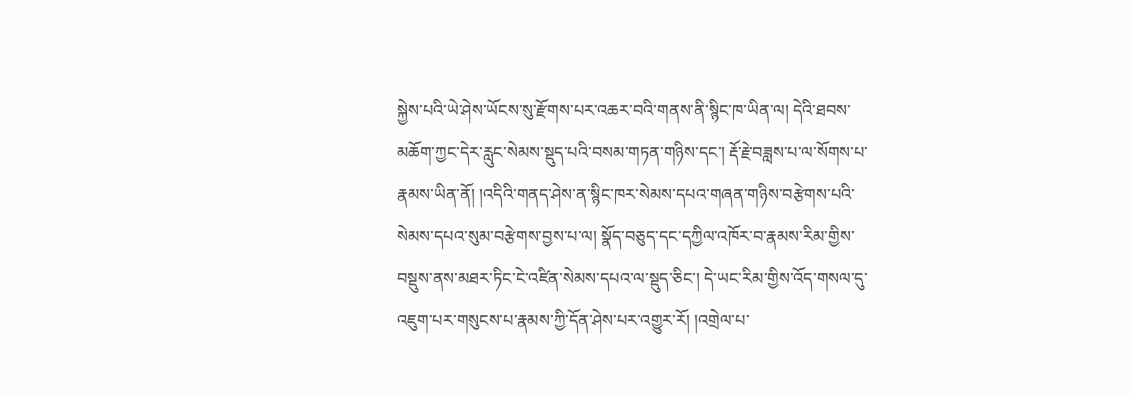སྐྱེས་པའི་ཡེ་ཤེས་ཡོངས་སུ་རྫོགས་པར་འཆར་བའི་གནས་ནི་སྙིང་ཁ་ཡིན་ལ། དེའི་ཐབས་མཆོག་ཀྱང་དེར་རླུང་སེམས་སྡུད་པའི་བསམ་གཏན་གཉིས་དང་། རྡོ་རྗེ་བཟླས་པ་ལ་སོགས་པ་རྣམས་ཡིན་ནོ། །འདིའི་གནད་ཤེས་ན་སྙིང་ཁར་སེམས་དཔའ་གཞན་གཉིས་བརྩེགས་པའི་སེམས་དཔའ་སུམ་བརྩེགས་བྱས་པ་ལ། སྣོད་བཅུད་དང་དཀྱིལ་འཁོར་བ་རྣམས་རིམ་གྱིས་བསྡུས་ནས་མཐར་ཏིང་ངེ་འཛིན་སེམས་དཔའ་ལ་སྡུད་ཅིང་། དེ་ཡང་རིམ་གྱིས་འོད་གསལ་དུ་འཇུག་པར་གསུངས་པ་རྣམས་ཀྱི་དོན་ཤེས་པར་འགྱུར་རོ། །འགྲེལ་པ་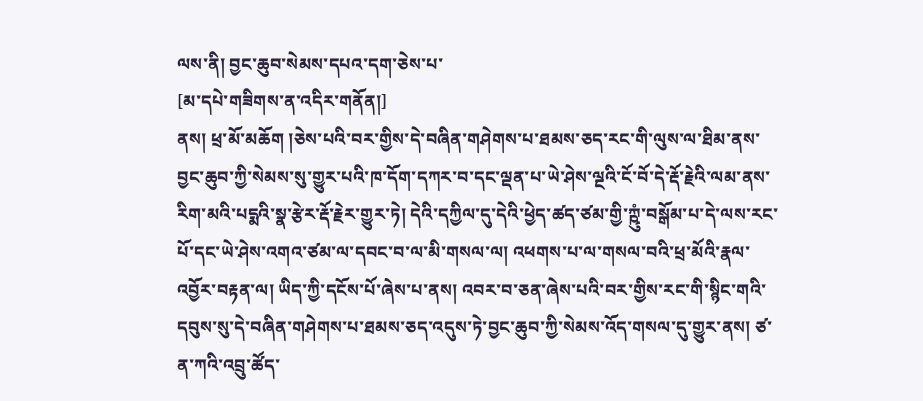ལས་ནི། བྱང་ཆུབ་སེམས་དཔའ་དག་ཅེས་པ་
[མ་དཔེ་གཟིགས་ན་འདིར་གནོན།]
ནས། ཕྲ་མོ་མཆོག །ཅེས་པའི་བར་གྱིས་དེ་བཞིན་གཤེགས་པ་ཐམས་ཅད་རང་གི་ལུས་ལ་ཐིམ་ནས་བྱང་ཆུབ་ཀྱི་སེམས་སུ་གྱུར་པའི་ཁ་དོག་དཀར་བ་དང་ལྡན་པ་ཡེ་ཤེས་ལྔའི་ངོ་བོ་དེ་རྡོ་རྗེའི་ལམ་ནས་རིག་མའི་པདྨའི་སྣ་རྩེར་རྡོ་རྗེར་གྱུར་ཏེ། དེའི་དཀྱིལ་དུ་དེའི་ཕྱེད་ཚད་ཙམ་གྱི་ཀྵུཾ་བསྒོམ་པ་དེ་ལས་རང་པོ་དང་ཡེ་ཤེས་འགའ་ཙམ་ལ་དབང་བ་ལ་མི་གསལ་ལ། འཕགས་པ་ལ་གསལ་བའི་ཕྲ་མོའི་རྣལ་འབྱོར་བརྟན་ལ། ཡིད་ཀྱི་དངོས་པོ་ཞེས་པ་ནས། འབར་བ་ཅན་ཞེས་པའི་བར་གྱིས་རང་གི་སྙིང་གའི་དབུས་སུ་དེ་བཞིན་གཤེགས་པ་ཐམས་ཅད་འདུས་ཏེ་བྱང་ཆུབ་ཀྱི་སེམས་འོད་གསལ་དུ་གྱུར་ནས། ཙ་ན་ཀའི་འབྲུ་ཚོད་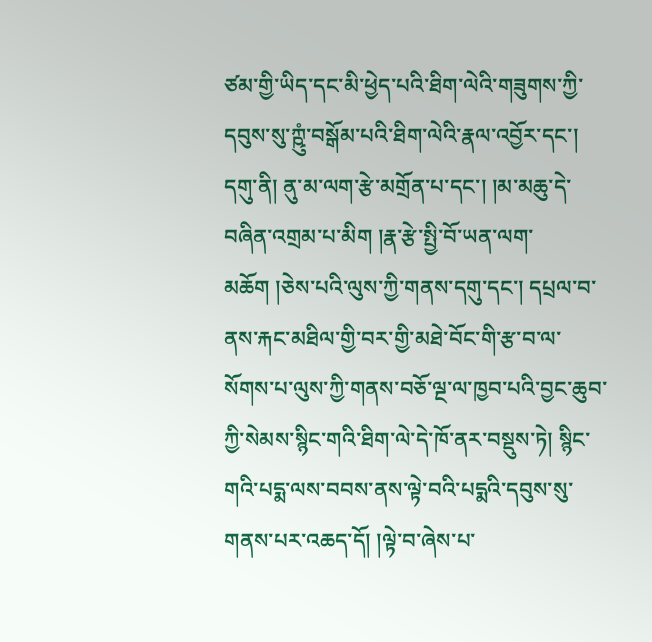ཙམ་གྱི་ཡིད་དང་མི་ཕྱེད་པའི་ཐིག་ལེའི་གཟུགས་ཀྱི་དབུས་སུ་ཀྵུཾ་བསྒོམ་པའི་ཐིག་ལེའི་རྣལ་འབྱོར་དང་། དགུ་ནི། ནུ་མ་ལག་རྩེ་མགྲོན་པ་དང་། །མ་མཆུ་དེ་བཞིན་འགྲམ་པ་མིག །རྣ་རྩེ་སྤྱི་བོ་ཡན་ལག་མཆོག །ཅེས་པའི་ལུས་ཀྱི་གནས་དགུ་དང་། དཔྲལ་བ་ནས་རྐང་མཐིལ་གྱི་བར་གྱི་མཐེ་བོང་གི་རྩ་བ་ལ་སོགས་པ་ལུས་ཀྱི་གནས་བཅོ་ལྔ་ལ་ཁྱབ་པའི་བྱང་ཆུབ་ཀྱི་སེམས་སྙིང་གའི་ཐིག་ལེ་དེ་ཁོ་ནར་བསྡུས་ཏེ། སྙིང་གའི་པདྨ་ལས་བབས་ནས་ལྟེ་བའི་པདྨའི་དབུས་སུ་གནས་པར་འཆད་དོ། །ལྟེ་བ་ཞེས་པ་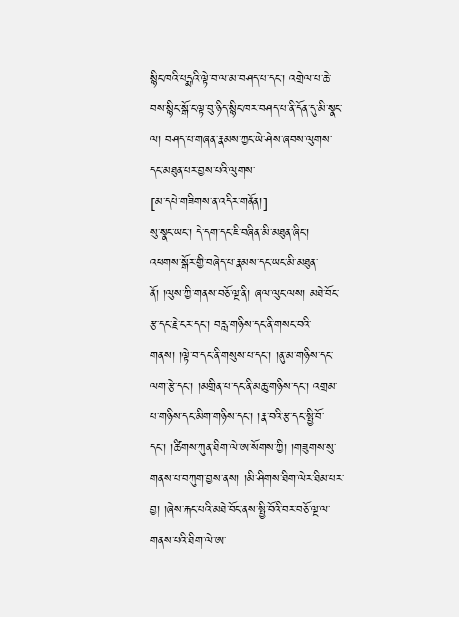སྙིང་ཁའི་པདྨའི་ལྟེ་བ་ལ་མ་བཤད་པ་དང་། འགྲེལ་པ་ཆེ་བས་སྙིང་སྒོ་ང་ལྟ་བུ་ཉིད་སྙིང་ཁར་བཤད་པ་ནི་དོན་དུ་མི་སྣང་ལ། བཤད་པ་གཞན་རྣམས་ཀྱང་ཡེ་ཤེས་ཞབས་ལུགས་དང་མཐུན་པར་བྱས་པའི་ལུགས་
[མ་དཔེ་གཟིགས་ན་འདིར་གནོན།]
སུ་སྣང་ཡང་། དེ་དག་དང་ཇི་བཞིན་མི་མཐུན་ཞིང་། འཕགས་སྒོར་གྱི་བཞེད་པ་རྣམས་དང་ཡང་མི་མཐུན་ནོ། །ལུས་ཀྱི་གནས་བཅོ་ལྔ་ནི། ཞལ་ལུང་ལས། མཐེ་བོང་རྩ་དང་རྗེ་ངར་དང་། བརླ་གཉིས་དང་ནི་གསང་བའི་གནས། །ལྟེ་བ་དང་ནི་གསུས་པ་དང་། །ནུ་མ་གཉིས་དང་ལག་རྩེ་དང་། །མགྲིན་པ་དང་ནི་མཆུ་གཉིས་དང་། འགྲམ་པ་གཉིས་དང་མིག་གཉིས་དང་། །རྣ་བའི་རྩ་དང་སྤྱི་བོ་དང་། །ཚིགས་ཀུན་ཐིག་ལེ་ཨ་སོགས་ཀྱི། །གཟུགས་སུ་གནས་པ་བཀུག་བྱས་ནས། །མི་ཤིགས་ཐིག་ལེར་ཐིམ་པར་བྱ། །ཞེས་རྐང་པའི་མཐེ་བོང་ནས་སྤྱི་བོའི་བར་བཅོ་ལྔ་ལ་གནས་པའི་ཐིག་ལེ་ཨ་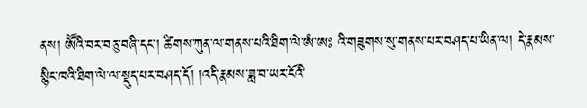ནས། ཨཽའི་བར་བཅུ་བཞི་དང་། ཚིགས་ཀུན་ལ་གནས་པའི་ཐིག་ལེ་ཨཾ་ཨཿ འི་གཟུགས་སུ་གནས་པར་བཤད་པ་ཡིན་ལ། དེ་རྣམས་སྙིང་ཁའི་ཐིག་ལེ་ལ་སྡུད་པར་བཤད་དོ། །འདི་རྣམས་ཟླ་བ་ཡར་ངོའི་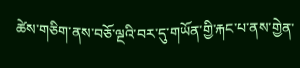ཚེས་གཅིག་ནས་བཅོ་ལྔའི་བར་དུ་གཡོན་གྱི་རྐང་པ་ནས་གྱེན་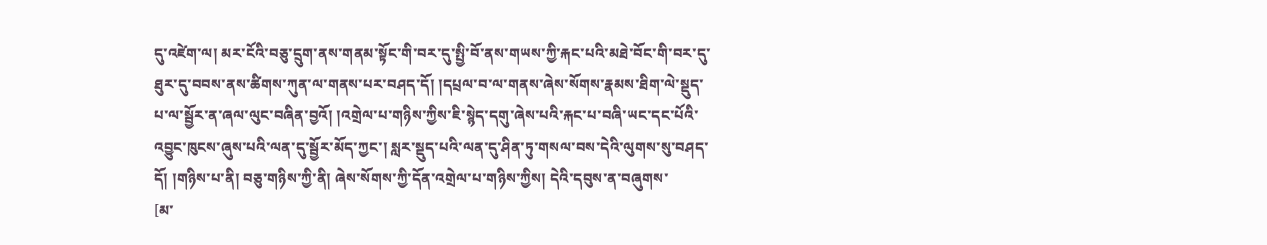དུ་འཛེག་ལ། མར་ངོའི་བཅུ་དྲུག་ནས་གནམ་སྟོང་གི་བར་དུ་སྤྱི་བོ་ནས་གཡས་ཀྱི་རྐང་པའི་མཐེ་བོང་གི་བར་དུ་ཐུར་དུ་བབས་ནས་ཚིགས་ཀུན་ལ་གནས་པར་བཤད་དོ། །དཔྲལ་བ་ལ་གནས་ཞེས་སོགས་རྣམས་ཐིག་ལེ་སྡུད་པ་ལ་སྦྱོར་ན་ཞལ་ལུང་བཞིན་བྱའོ། །འགྲེལ་པ་གཉིས་ཀྱིས་ཇི་སྙེད་དགུ་ཞེས་པའི་རྐང་པ་བཞི་ཡང་དང་པོའི་འབྱུང་ཁུངས་ཞུས་པའི་ལན་དུ་སྦྱོར་མོད་ཀྱང་། སླར་སྡུད་པའི་ལན་དུ་ཤིན་ཏུ་གསལ་བས་དེའི་ལུགས་སུ་བཤད་དོ། །གཉིས་པ་ནི། བཅུ་གཉིས་ཀྱི་ནི། ཞེས་སོགས་ཀྱི་དོན་འགྲེལ་པ་གཉིས་ཀྱིས། དེའི་དབུས་ན་བཞུགས་
[མ་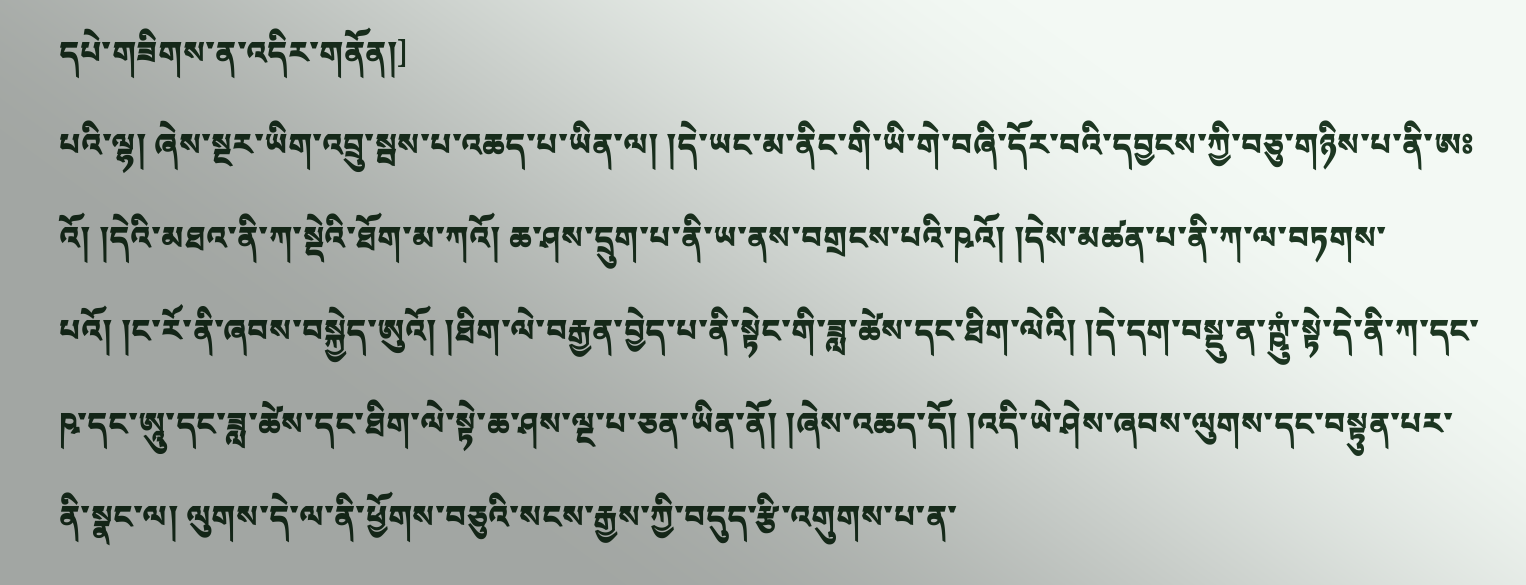དཔེ་གཟིགས་ན་འདིར་གནོན།]
པའི་ལྷ། ཞེས་སྔར་ཡིག་འབྲུ་སྦས་པ་འཆད་པ་ཡིན་ལ། །དེ་ཡང་མ་ནིང་གི་ཡི་གེ་བཞི་དོར་བའི་དབྱངས་ཀྱི་བཅུ་གཉིས་པ་ནི་ཨཿ འོ། །དེའི་མཐའ་ནི་ཀ་སྡེའི་ཐོག་མ་ཀའོ། ཆ་ཤས་དྲུག་པ་ནི་ཡ་ནས་བགྲངས་པའི་ཥའོ། །དེས་མཚན་པ་ནི་ཀ་ལ་བཏགས་པའོ། །ང་རོ་ནི་ཞབས་བསྐྱེད་ཨུའོ། །ཐིག་ལེ་བརྒྱན་བྱེད་པ་ནི་སྟེང་གི་ཟླ་ཚེས་དང་ཐིག་ལེའི། །དེ་དག་བསྡུ་ན་ཀྵུཾ་སྟེ་དེ་ནི་ཀ་དང་ཥ་དང་ཨཱུ་དང་ཟླ་ཚེས་དང་ཐིག་ལེ་སྟེ་ཆ་ཤས་ལྔ་པ་ཅན་ཡིན་ནོ། །ཞེས་འཆད་དོ། །འདི་ཡེ་ཤེས་ཞབས་ལུགས་དང་བསྟུན་པར་ནི་སྣང་ལ། ལུགས་དེ་ལ་ནི་ཕྱོགས་བཅུའི་སངས་རྒྱས་ཀྱི་བདུད་རྩི་འགུགས་པ་ན་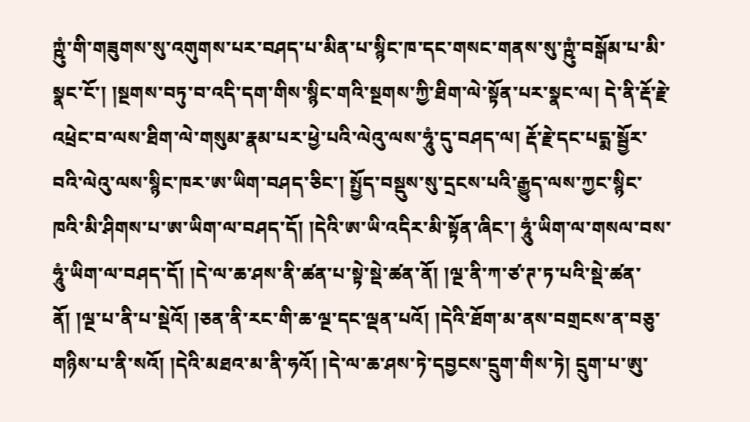ཀྵུཾ་གི་གཟུགས་སུ་འགུགས་པར་བཤད་པ་མིན་པ་སྙིང་ཁ་དང་གསང་གནས་སུ་ཀྵུཾ་བསྒོམ་པ་མི་སྣང་ངོ་། །སྔགས་བཏུ་བ་འདི་དག་གིས་སྙིང་གའི་སྔགས་ཀྱི་ཐིག་ལེ་སྟོན་པར་སྣང་ལ། དེ་ནི་རྡོ་རྗེ་འཕྲེང་བ་ལས་ཐིག་ལེ་གསུམ་རྣམ་པར་ཕྱེ་པའི་ལེའུ་ལས་ཧཱུཾ་དུ་བཤད་ལ། རྡོ་རྗེ་དང་པདྨ་སྦྱོར་བའི་ལེའུ་ལས་སྙིང་ཁར་ཨ་ཡིག་བཤད་ཅིང་། སྤྱོད་བསྡུས་སུ་དྲངས་པའི་རྒྱུད་ལས་ཀྱང་སྙིང་ཁའི་མི་ཤིགས་པ་ཨ་ཡིག་ལ་བཤད་དོ། །དེའི་ཨ་ཡི་འདིར་མི་སྟོན་ཞིང་། ཧཱུཾ་ཡིག་ལ་གསལ་བས་ཧཱུཾ་ཡིག་ལ་བཤད་དོ། །དེ་ལ་ཆ་ཤས་ནི་ཚན་པ་སྟེ་སྡེ་ཚན་ནོ། །ལྔ་ནི་ཀ་ཙ་ཊ་ཏ་པའི་སྡེ་ཚན་ནོ། །ལྔ་པ་ནི་པ་སྡེའོ། །ཅན་ནི་རང་གི་ཆ་ལྔ་དང་ལྡན་པའོ། །དེའི་ཐོག་མ་ནས་བགྲངས་ན་བཅུ་གཉིས་པ་ནི་སའོ། །དེའི་མཐའ་མ་ནི་ཧའོ། །དེ་ལ་ཆ་ཤས་ཏེ་དབྱངས་དྲུག་གིས་ཏེ། དྲུག་པ་ཨུ་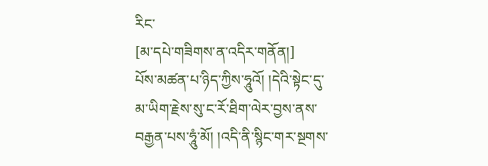རིང་
[མ་དཔེ་གཟིགས་ན་འདིར་གནོན།]
པོས་མཚན་པ་ཉིད་ཀྱིས་ཧཱུའོ། །དེའི་སྟེང་དུ་མ་ཡིག་རྗེས་སུ་ང་རོ་ཐིག་ལེར་བྱས་ནས་བརྒྱན་པས་ཧཱུཾ་མོ། །འདི་ནི་སྙིང་གར་སྔགས་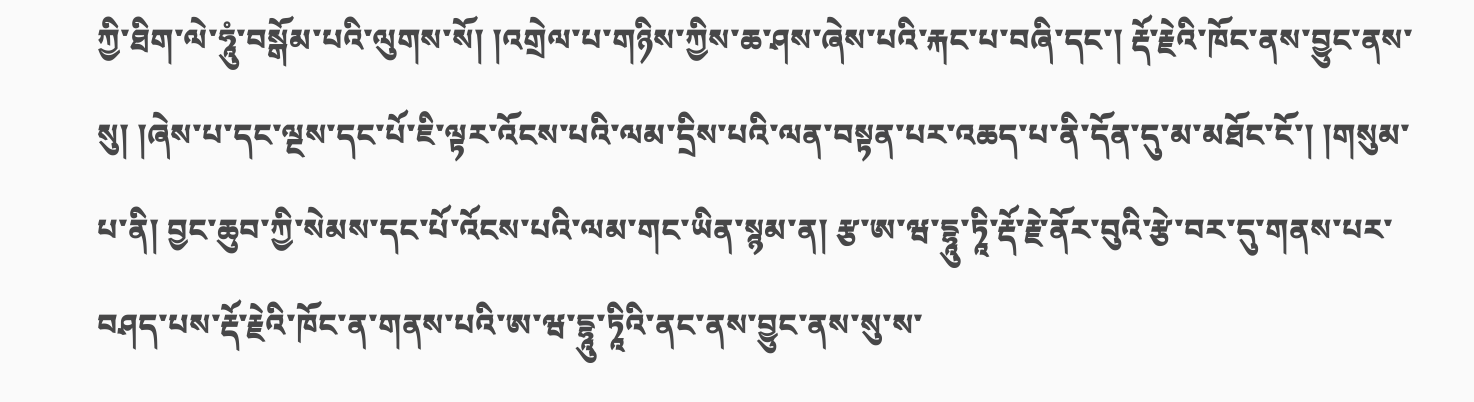ཀྱི་ཐིག་ལེ་ཧཱུཾ་བསྒོམ་པའི་ལུགས་སོ། །འགྲེལ་པ་གཉིས་ཀྱིས་ཆ་ཤས་ཞེས་པའི་རྐང་པ་བཞི་དང་། རྡོ་རྗེའི་ཁོང་ནས་བྱུང་ནས་སུ། །ཞེས་པ་དང་ལྔས་དང་པོ་ཇི་ལྟར་འོངས་པའི་ལམ་དྲིས་པའི་ལན་བསྟན་པར་འཆད་པ་ནི་དོན་དུ་མ་མཐོང་ངོ་། །གསུམ་པ་ནི། བྱང་ཆུབ་ཀྱི་སེམས་དང་པོ་འོངས་པའི་ལམ་གང་ཡིན་སྙམ་ན། རྩ་ཨ་ཝ་དྷཱུ་ཏཱི་རྡོ་རྗེ་ནོར་བུའི་རྩེ་བར་དུ་གནས་པར་བཤད་པས་རྡོ་རྗེའི་ཁོང་ན་གནས་པའི་ཨ་ཝ་དྷཱུ་ཏཱིའི་ནང་ནས་བྱུང་ནས་སུ་ས་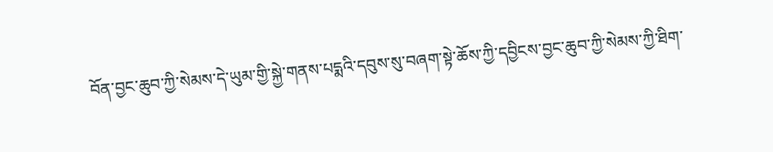བོན་བྱང་ཆུབ་ཀྱི་སེམས་དེ་ཡུམ་གྱི་སྐྱེ་གནས་པདྨའི་དབུས་སུ་བཞག་སྟེ་ཆོས་ཀྱི་དབྱིངས་བྱང་ཆུབ་ཀྱི་སེམས་ཀྱི་ཐིག་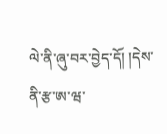ལེ་ནི་ཞུ་བར་བྱེད་དོ། །དེས་ནི་རྩ་ཨ་ཝ་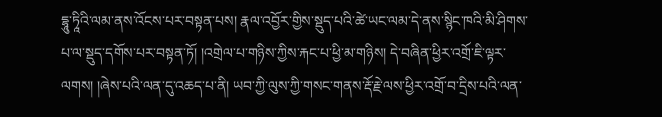དྷཱུ་ཏཱིའི་ལམ་ནས་འོངས་པར་བསྟན་པས། རྣལ་འབྱོར་གྱིས་སྡུད་པའི་ཚེ་ཡང་ལམ་དེ་ནས་སྙིང་ཁའི་མི་ཤིགས་པ་ལ་སྡུད་དགོས་པར་བསྟན་ཏོ། །འགྲེལ་པ་གཉིས་ཀྱིས་རྐང་པ་ཕྱི་མ་གཉིས། དེ་བཞིན་ཕྱིར་འགྲོ་ཇི་ལྟར་ལགས། །ཞེས་པའི་ལན་དུ་འཆད་པ་ནི། ཡབ་ཀྱི་ལུས་ཀྱི་གསང་གནས་རྡོ་རྗེ་ལས་ཕྱིར་འགྲོ་བ་དྲིས་པའི་ལན་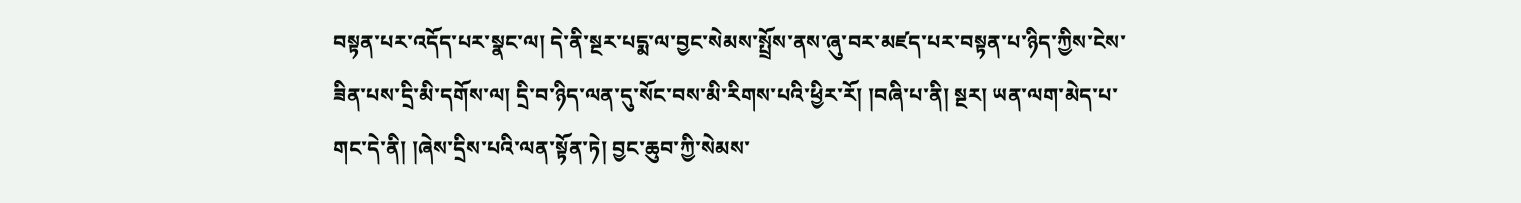བསྟན་པར་འདོད་པར་སྣང་ལ། དེ་ནི་སྔར་པདྨ་ལ་བྱང་སེམས་སྤྲོས་ནས་ཞུ་བར་མཛད་པར་བསྟན་པ་ཉིད་ཀྱིས་ངེས་ཟིན་པས་དྲི་མི་དགོས་ལ། དྲི་བ་ཉིད་ལན་དུ་སོང་བས་མི་རིགས་པའི་ཕྱིར་རོ། །བཞི་པ་ནི། སྔར། ཡན་ལག་མེད་པ་གང་དེ་ནི། །ཞེས་དྲིས་པའི་ལན་སྟོན་ཏེ། བྱང་ཆུབ་ཀྱི་སེམས་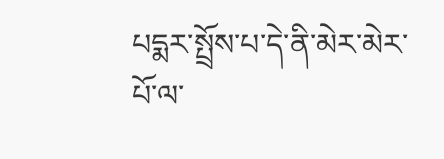པདྨར་སྤྲོས་པ་དེ་ནི་མེར་མེར་པོ་ལ་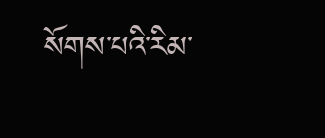སོགས་པའི་རིམ་